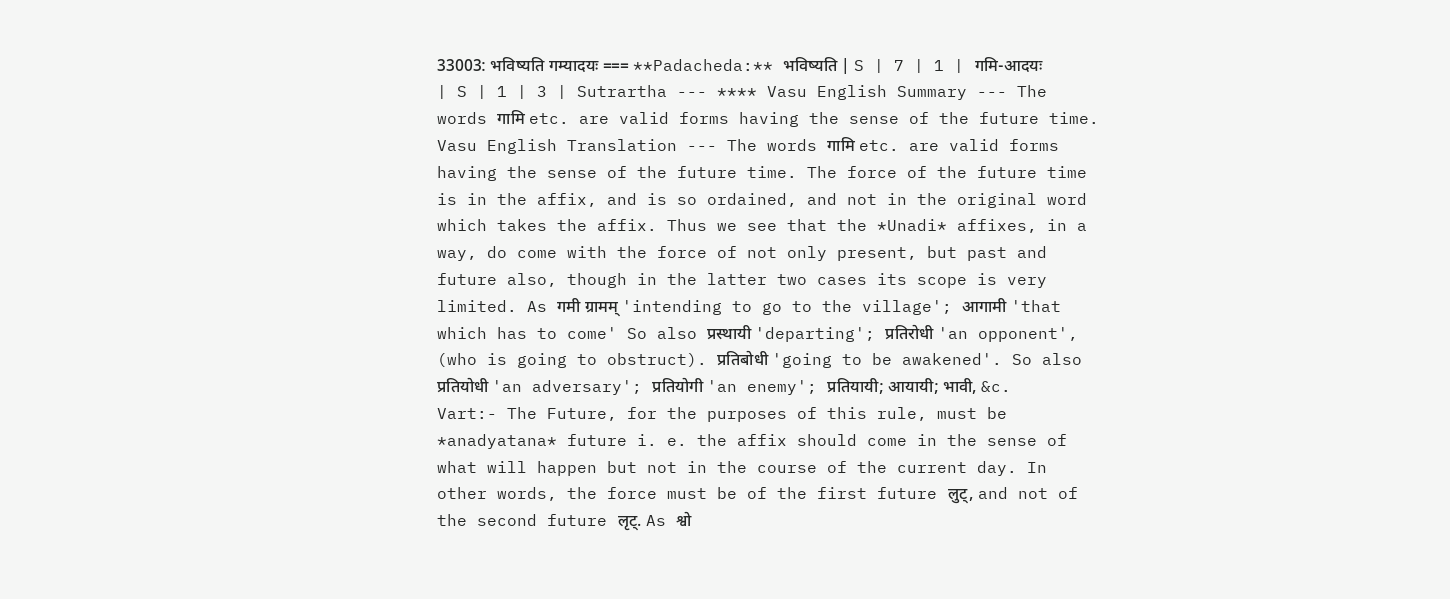33003: भविष्यति गम्यादयः === **Padacheda:** भविष्यति | S | 7 | 1 | गमि-आदयः | S | 1 | 3 | Sutrartha --- **** Vasu English Summary --- The words गामि etc. are valid forms having the sense of the future time. Vasu English Translation --- The words गामि etc. are valid forms having the sense of the future time. The force of the future time is in the affix, and is so ordained, and not in the original word which takes the affix. Thus we see that the *Unadi* affixes, in a way, do come with the force of not only present, but past and future also, though in the latter two cases its scope is very limited. As गमी ग्रामम् 'intending to go to the village'; आगामी 'that which has to come' So also प्रस्थायी 'departing'; प्रतिरोधी 'an opponent', (who is going to obstruct). प्रतिबोधी 'going to be awakened'. So also प्रतियोधी 'an adversary'; प्रतियोगी 'an enemy'; प्रतियायी; आयायी; भावी, &c. Vart:- The Future, for the purposes of this rule, must be *anadyatana* future i. e. the affix should come in the sense of what will happen but not in the course of the current day. In other words, the force must be of the first future लुट्, and not of the second future लृट्. As श्वो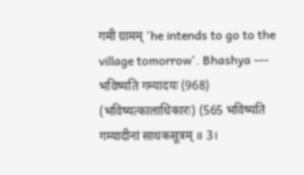गमी ग्रामम् 'he intends to go to the village tomorrow'. Bhashya --- भविष्यति गम्यादयः (968) (भविष्यत्कालाधिकारः) (565 भविष्यति गम्यादीनां साधकसूत्रम् ॥ 3।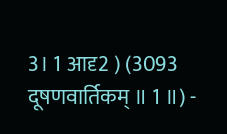3। 1 आदृ2 ) (3093 दूषणवार्तिकम् ॥ 1 ॥) -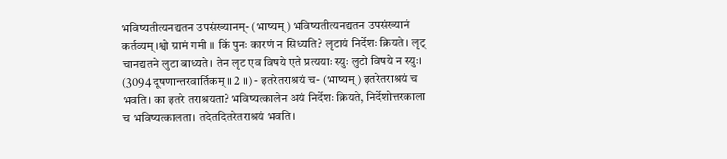भविष्यतीत्यनद्यतन उपसंख्यानम्- (भाष्यम्) भविष्यतीत्यनद्यतन उपसंख्यानं कर्तव्यम्।श्वो ग्रामं गमी ॥ किं पुनः कारणं न सिध्यति? लृटायं निर्देशः क्रियते। लृट् चानद्यतने लुटा बाध्यते। तेन लृट एव विषये एते प्रत्ययाः स्युः लुटो विषये न स्युः। (3094 दूषणान्तरवार्तिकम् ॥ 2 ॥) - इतरेतराश्रयं च- (भाष्यम्) इतरेतराश्रयं च भवति। का इतरे तराश्रयता? भविष्यत्कालेन अयं निर्देशः क्रियते, निर्देशोत्तरकाला च भविष्यत्कालता। तदेतदितरेतराश्रयं भवति।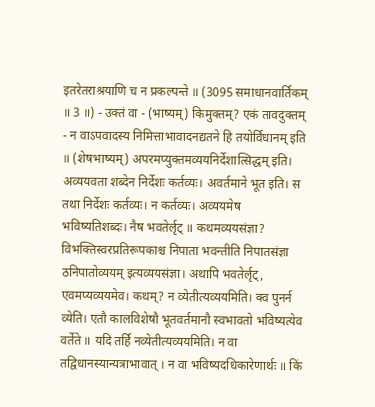इतरेतराश्रयाणि च न प्रकल्पन्ते ॥ (3095 समाधानवार्तिकम् ॥ 3 ॥) - उक्तं वा - (भाष्यम्) किमुक्तम्? एकं तावदुक्तम् - न वाऽपवादस्य निमित्ताभावादनद्यतने हि तयोर्विधानम् इति ॥ (शेषभाष्यम्) अपरमप्युक्तमव्ययनिर्देशात्सिद्धम् इति। अव्ययवता शब्देन निर्देशः कर्तव्यः। अवर्तमाने भूत इति। स तथा निर्देशः कर्तव्यः। न कर्तव्यः। अव्ययमेष भविष्यतिशब्दः। नैष भवतेर्लृट् ॥ कथमव्ययसंज्ञा? विभक्तिस्वरप्रतिरूपकाश्च निपाता भवन्तीति निपातसंज्ञा ठनिपातोव्ययम् इत्यव्ययसंज्ञा। अथापि भवतेर्लृट्, एवमप्यव्ययमेव। कथम्? न व्येतीत्यव्ययमिति। क्व पुनर्न व्येति। एतौ कालविशेषौ भूतवर्तमानौ स्वभावतो भविष्यत्येव वर्तेते ॥ यदि तर्हि नव्येतीत्यव्ययमिति। न वा तद्विधानस्यान्यत्राभावात् । न वा भविष्यदधिकारेणार्थः ॥ किं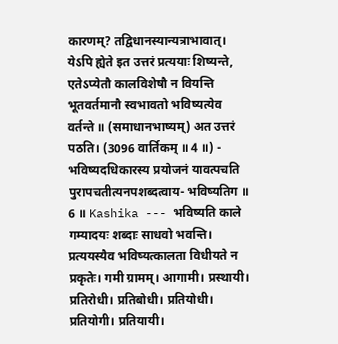कारणम्? तद्विधानस्यान्यत्राभावात्। येऽपि ह्येते इत उत्तरं प्रत्ययाः शिष्यन्ते, एतेऽप्येतौ कालविशेषौ न वियन्ति भूतवर्तमानौ स्वभावतो भविष्यत्येव वर्तन्ते ॥ (समाधानभाष्यम्) अत उत्तरं पठति। (3096 वार्तिकम् ॥ 4 ॥) - भविष्यदधिकारस्य प्रयोजनं यावत्पचति पुरापचतीत्यनपशब्दत्वाय- भविष्यतिग ॥ 6 ॥ Kashika --- भविष्यति काले गम्यादयः शब्दाः साधवो भवन्ति। प्रत्ययस्यैव भविष्यत्कालता विधीयते न प्रकृतेः। गमी ग्रामम्। आगामी। प्रस्थायी। प्रतिरोधी। प्रतिबोधी। प्रतियोधी। प्रतियोगी। प्रतियायी।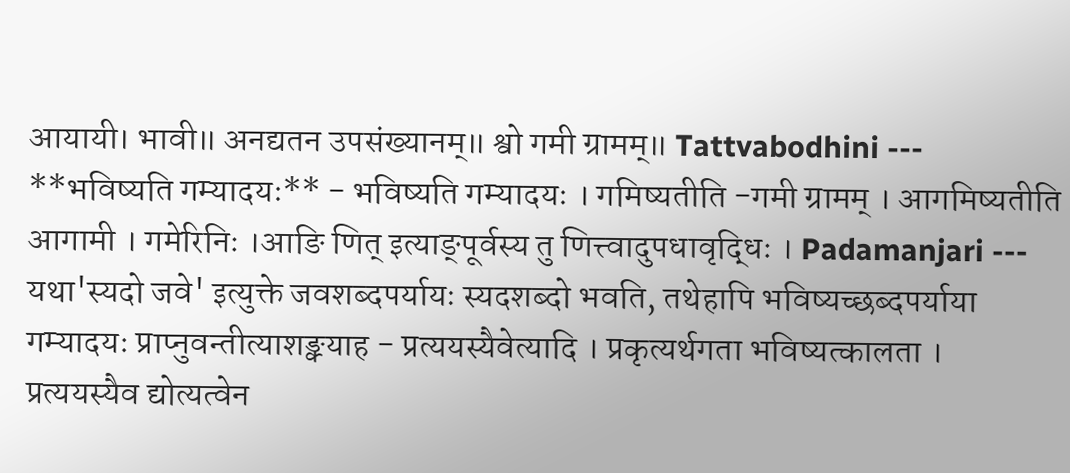आयायी। भावी॥ अनद्यतन उपसंख्यानम्॥ श्वो गमी ग्रामम्॥ Tattvabodhini --- **भविष्यति गम्यादयः** - भविष्यति गम्यादयः । गमिष्यतीति -गमी ग्रामम् । आगमिष्यतीति आगामी । गमेरिनिः ।आङि णित् इत्याङ्पूर्वस्य तु णित्त्वादुपधावृद्धिः । Padamanjari --- यथा'स्यदो जवे' इत्युक्ते जवशब्दपर्यायः स्यदशब्दो भवति, तथेहापि भविष्यच्छब्दपर्याया गम्यादयः प्राप्नुवन्तीत्याशङ्क्याह - प्रत्ययस्यैवेत्यादि । प्रकृत्यर्थगता भविष्यत्कालता । प्रत्ययस्यैव द्योत्यत्वेन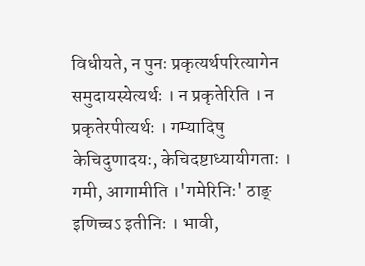विधीयते, न पुनः प्रकृत्यर्थपरित्यागेन समुदायस्येत्यर्थः । न प्रकृतेरिति । न प्रकृतेरपीत्यर्थः । गम्यादिषु केचिदुणादयः, केचिदष्टाध्यायीगताः । गमी, आगामीति ।'गमेरिनिः' ठाङ् इणिच्चऽ इतीनिः । भावी,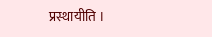प्रस्थायीति ।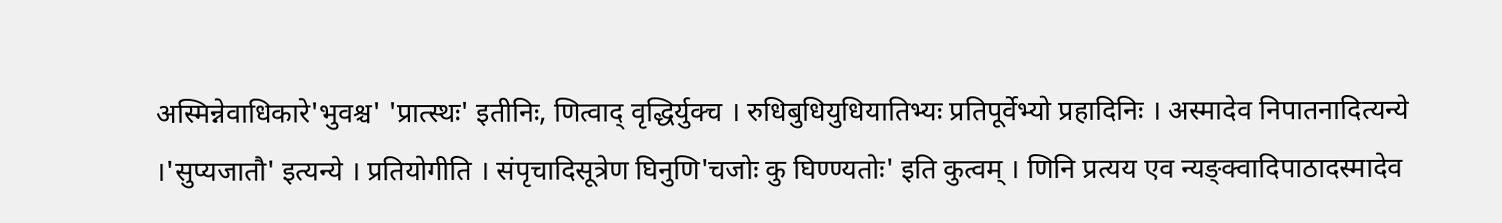अस्मिन्नेवाधिकारे'भुवश्च' 'प्रात्स्थः' इतीनिः, णित्वाद् वृद्धिर्युक्च । रुधिबुधियुधियातिभ्यः प्रतिपूर्वेभ्यो प्रहादिनिः । अस्मादेव निपातनादित्यन्ये ।'सुप्यजातौ' इत्यन्ये । प्रतियोगीति । संपृचादिसूत्रेण घिनुणि'चजोः कु घिण्ण्यतोः' इति कुत्वम् । णिनि प्रत्यय एव न्यङ्क्वादिपाठादस्मादेव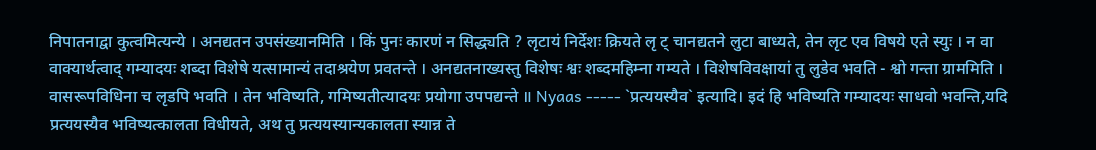निपातनाद्वा कुत्वमित्यन्ये । अनद्यतन उपसंख्यानमिति । किं पुनः कारणं न सिद्ध्यति ? लृटायं निर्देशः क्रियते लृ ट् चानद्यतने लुटा बाध्यते, तेन लृट एव विषये एते स्युः । न वा वाक्यार्थत्वाद् गम्यादयः शब्दा विशेषे यत्सामान्यं तदाश्रयेण प्रवतन्ते । अनद्यतनाख्यस्तु विशेषः श्वः शब्दमहिम्ना गम्यते । विशेषविवक्षायां तु लुडेव भवति - श्वो गन्ता ग्राममिति । वासरूपविधिना च लृडपि भवति । तेन भविष्यति, गमिष्यतीत्यादयः प्रयोगा उपपद्यन्ते ॥ Nyaas ----- `प्रत्ययस्यैव` इत्यादि। इदं हि भविष्यति गम्यादयः साधवो भवन्ति,यदि प्रत्ययस्यैव भविष्यत्कालता विधीयते, अथ तु प्रत्ययस्यान्यकालता स्यान्न ते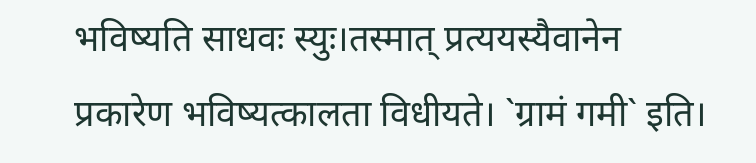भविष्यति साधवः स्युः।तस्मात् प्रत्ययस्यैवानेन प्रकारेण भविष्यत्कालता विधीयते। `ग्रामं गमी` इति।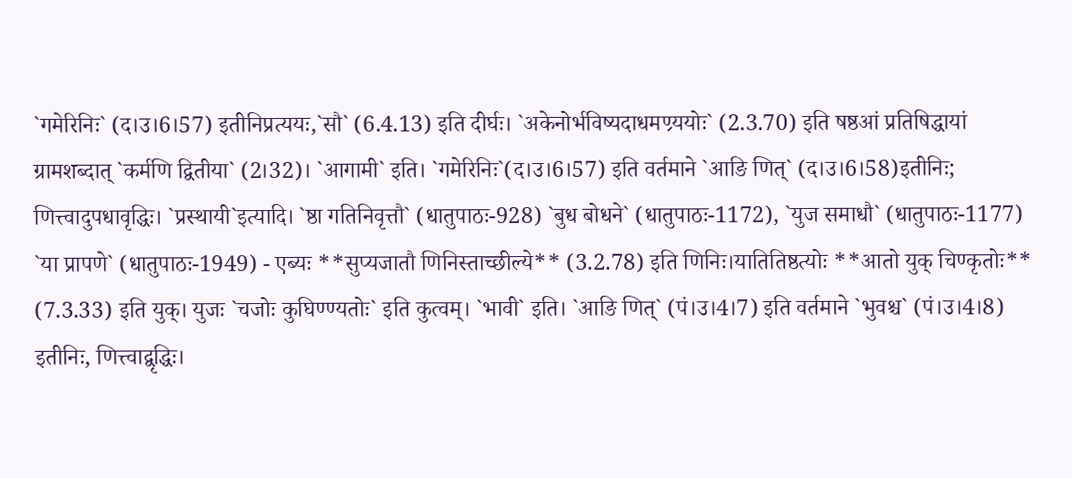`गमेरिनिः` (द।उ।6।57) इतीनिप्रत्ययः,`सौ` (6.4.13) इति दीर्घः। `अकेनोर्भविष्यदाधमण्र्ययोः` (2.3.70) इति षष्ठआं प्रतिषिद्धायां ग्रामशब्दात् `कर्मणि द्वितीया` (2।32)। `आगामी` इति। `गमेरिनिः`(द।उ।6।57) इति वर्तमाने `आङि णित्` (द।उ।6।58)इतीनिः; णित्त्वादुपधावृद्धिः। `प्रस्थायी`इत्यादि। `ष्ठा गतिनिवृत्तौ` (धातुपाठः-928) `बुध बोधने` (धातुपाठः-1172), `युज समाधौ` (धातुपाठः-1177) `या प्रापणे` (धातुपाठः-1949) - एब्यः **सुप्यजातौ णिनिस्ताच्छील्ये** (3.2.78) इति णिनिः।यातितिष्ठत्योः **आतो युक् चिण्कृतोः** (7.3.33) इति युक्। युजः `चजोः कुघिण्ण्यतोः` इति कुत्वम्। `भावी` इति। `आङि णित्` (पं।उ।4।7) इति वर्तमाने `भुवश्च` (पं।उ।4।8) इतीनिः, णित्त्वाद्वृद्धिः।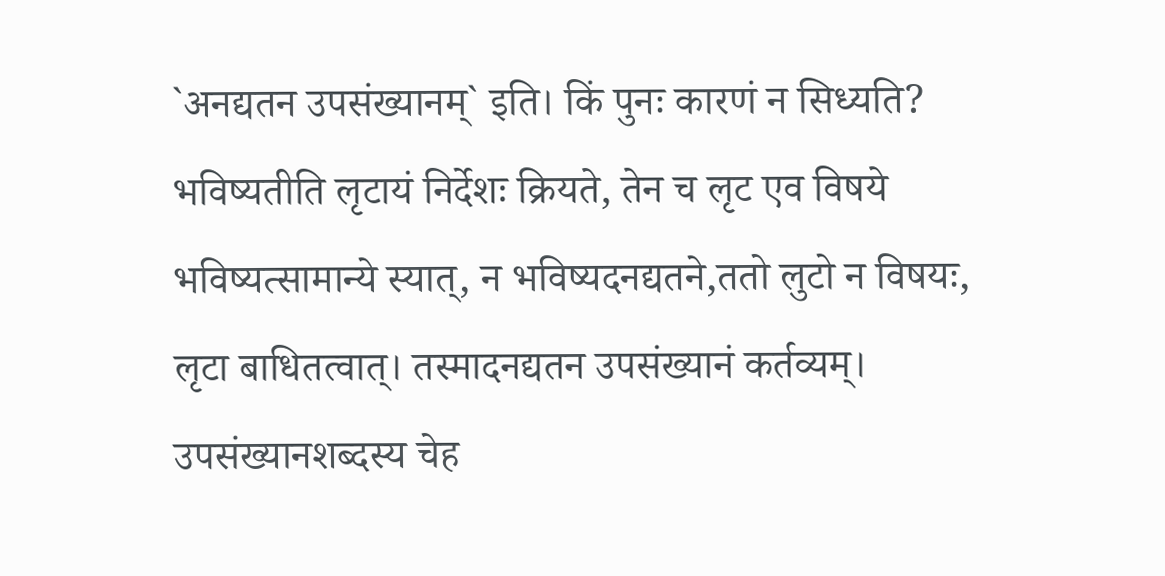`अनद्यतन उपसंख्यानम्` इति। किं पुनः कारणं न सिध्यति? भविष्यतीति लृटायं निर्देशः क्रियते, तेन च लृट एव विषये भविष्यत्सामान्ये स्यात्, न भविष्यदनद्यतने,ततो लुटो न विषयः, लृटा बाधितत्वात्। तस्मादनद्यतन उपसंख्यानं कर्तव्यम्। उपसंख्यानशब्दस्य चेह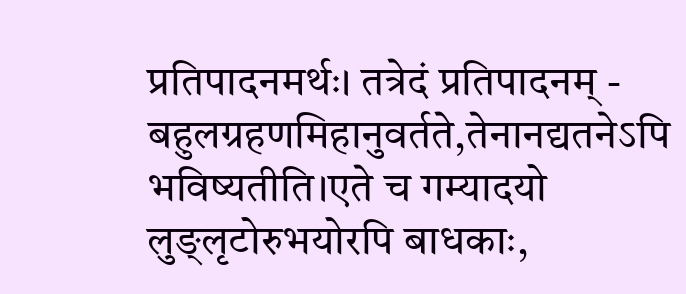प्रतिपादनमर्थः। तत्रेदं प्रतिपादनम् - बहुलग्रहणमिहानुवर्तते,तेनानद्यतनेऽपि भविष्यतीति।एते च गम्यादयो लुङ्लृटोरुभयोरपि बाधकाः,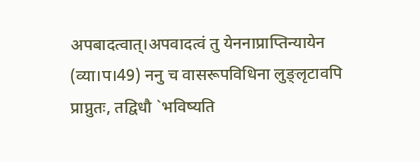अपबादत्वात्।अपवादत्वं तु येननाप्राप्तिन्यायेन (व्या।प।49) ननु च वासरूपविधिना लुङ्लृटावपि प्राप्नुतः, तद्विधौ `भविष्यति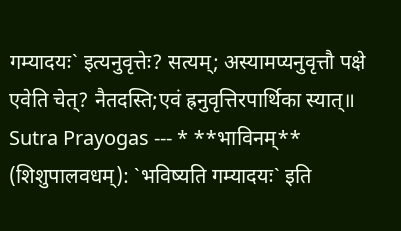गम्यादयः` इत्यनुवृत्तेः? सत्यम्; अस्यामप्यनुवृत्तौ पक्षे एवेति चेत्? नैतदस्ति;एवं ह्रनुवृत्तिरपार्थिका स्यात्॥ Sutra Prayogas --- * **भाविनम्** (शिशुपालवधम्): `भविष्यति गम्यादयः` इति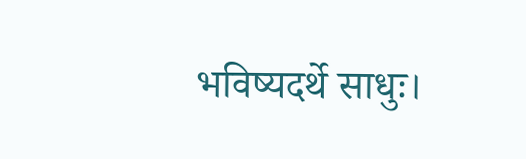भविष्यदर्थे साधुः।